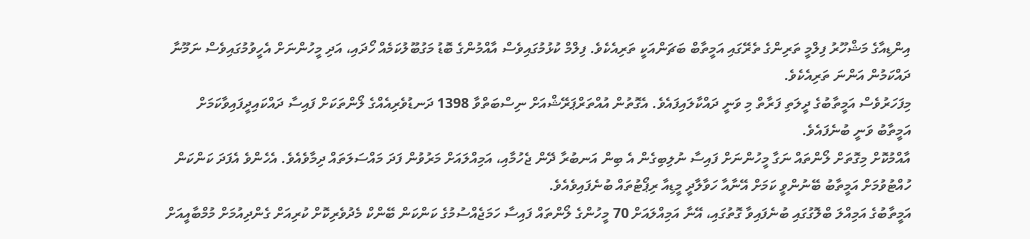އިންޑިއާގެ މަޝްހޫރު ފިލްމީ ތަރިންގެ ތެރޭގައި އަމީތާބް ބަޗަންއަކީ ތަރިއެކެވެ. ފިލްމް ކުޅުމުގައިވެސް އާއްމުންގެ ބޮޑު މަގުބޫލުކަމެއް ހޯދައި، އަދި މީހުންނަށް އެހީވުމުގައިވެސް ނަމޫނާ ދައްކަމުން އަންނަ ތަރިއެކެވެ.
މިފަހަރުވެސް އަމީތާބުގެ ދީލަތި ފަރާތް މި ވަނީ ދައްކާލައިފައެވެ. އެގޮތުން އުއްތަރްޕަރޭޝްއަށް ނިސްބަތްވާ 1398 ދަނޑުވެރިއެއްގެ ލޯންތަކަށް ފައިސާ ދައްކައިދީފައިވާކަމަށް އަމީތާބު ވަނީ ބުނެފައެވެ.
އާއްމުކޮށް މިގޮތަށް ލޯންތައް ނަގާ މީހުންނަށް ފައިސާ ނުލިބިގެން އެ ބިން އަނބުރާ ދޭން ޖެހުމާއި، އަމިއްލައަށް މަރުވުން ފަދަ މައްސަލަތައް ދިމާވެއެވެ. އެހެންވެ އެފަދަ ކަންކަން ހުއްޓުވުމަށް އަމީތާބު ބޭނުންވީ ކަމަށް އޭނާއާ ހަވާލާދީ މީޑިއާ ރިޕޯޓުތައް ބުނެފައިވެއެވެ.
އަމީތާބުގެ އަމިއްލަ ބްލޮގުގައި ބުނެފައިވާ ގޮތުގައި، އޭނާ އަމިއްލައަށް 70 މީހުންގެ ލޯންތައް ފައިސާ ހަމަޖެއްސުމުގެ ކަންކަން ބޭންކް މެދުވެރިކޮށް ކުރިއަށް ގެންދިއުމަށް މުމްބާއީއަށް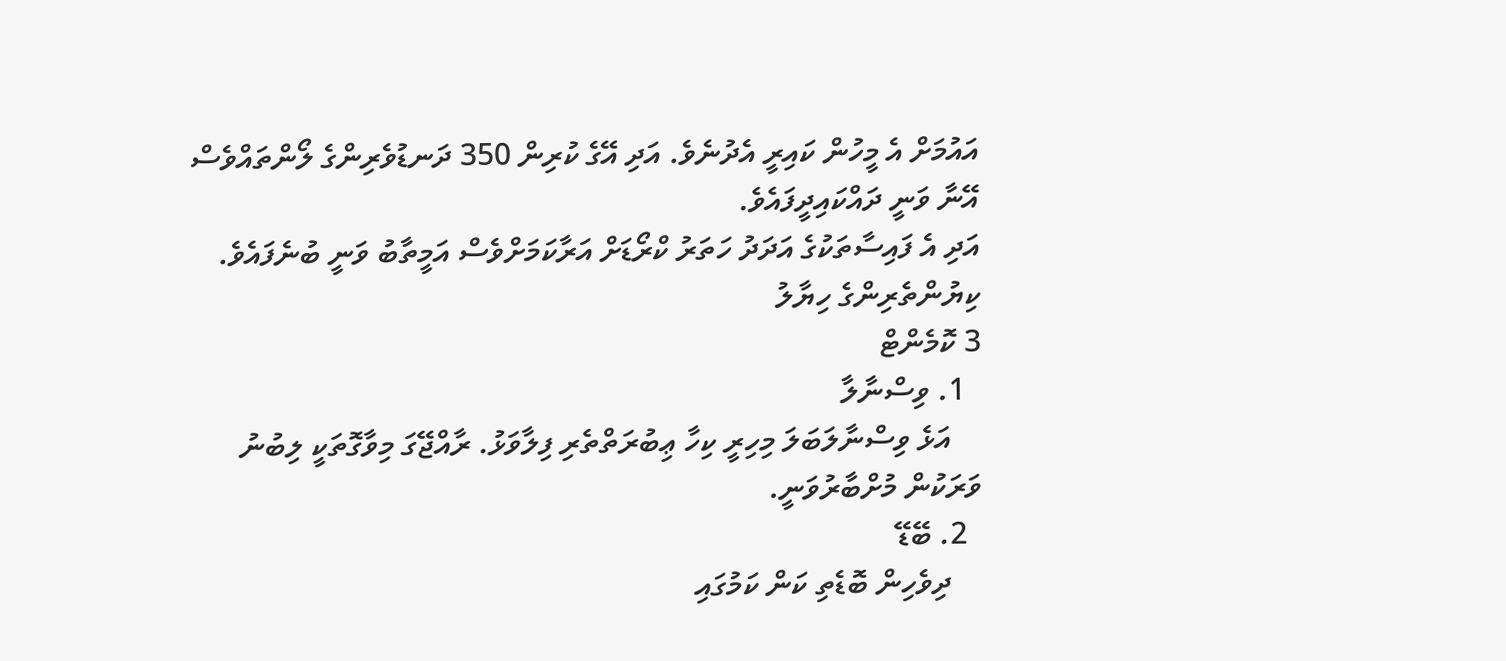އައުމަށް އެ މީހުން ކައިރީ އެދުނެވެ. އަދި އޭގެ ކުރިން 350 ދަނޑުވެރިންގެ ލޯންތައްވެސް އޭނާ ވަނީ ދައްކައިދީފައެވެ.
އަދި އެ ފައިސާތަކުގެ އަދަދު ހަތަރު ކްރޯޑަށް އަރާކަމަށްވެސް އަމީތާބު ވަނީ ބުނެފައެވެ.
ކިޔުންތެރިންގެ ހިޔާލު
3 ކޮމެންޓް
  1. ވިސްނާލާ
    އަޅެ ވިސްނާލަބަލަ މިހިރީ ކިހާ ޢިބުރަތްތެރި ފިލާވަޅު. ރާއްޖޭގަ މިވާގޮތަކީ ލިބުނު ވަރަކުން މުށްބާރުވަނީ.
  2. ބޭޑޭ
    ދިވެހިން ބޮޑެތި ކަން ކަމުގައި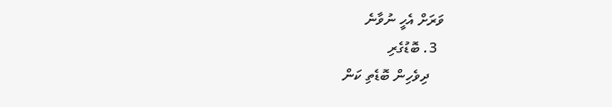ވަރަށް އެހީ ނުވާނެ
  3. ބޮޑުގެރި
    ދިވެހިން ބޮޑެތި ކަން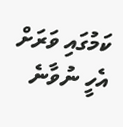ކަމުގައި ވަރަށް އެހީ ނުވާނެ